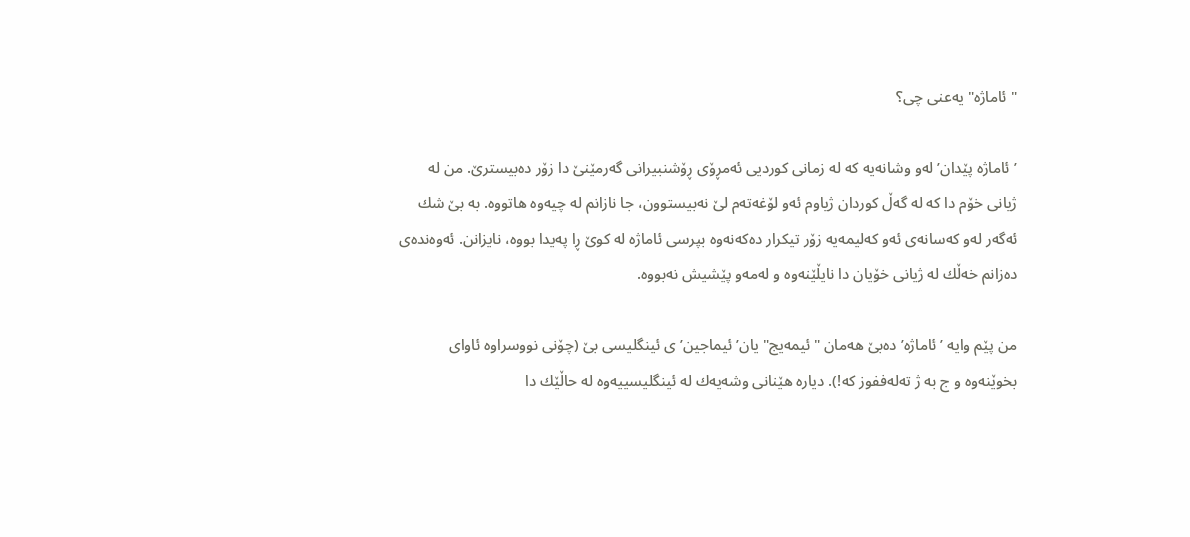" ئاماژە" یەعنی چی؟

’ ئاماژە پێدان’ لەو وشانەیە كە لە زمانی كوردیی ئەمڕۆی ڕۆشنبیرانی گەرمێنێ دا زۆر دەبیسترێ. من لە ژیانی خۆم دا كە لە گەڵ كوردان ژیاوم ئەو لۆغەتەم لێ نەبیستوون، جا نازانم لە چیەوە ھاتووە. بە بێ شك ئەگەر لەو كەسانەی ئەو كەلیمەیە زۆر تیكرار دەكەنەوە بپرسی ئاماژە لە كوێ ڕا پەیدا بووە، نایزانن. ئەوەندەی دەزانم خەڵك لە ژیانی خۆیان دا نایڵێنەوە و لەمەو پێشیش نەبووە.

من پێم وایە ’ ئاماژە’ دەبێ ھەمان " ئیمەیج" یان’ ئیماجین’ ی ئینگلیسی بێ (چۆنی نووسراوە ئاوای بخوێنەوە و ج بە ژ تەلەففوز كە!). دیارە ھێنانی وشەیەك لە ئینگلیسییەوە لە حاڵێك دا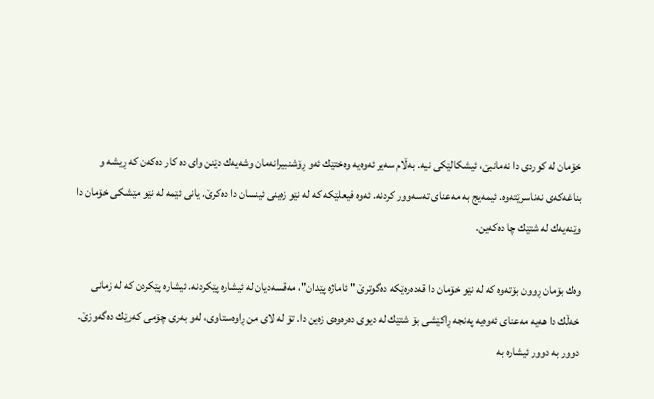خۆمان لە كوردی دا نەمانبێ، ئیشكالێكی نیە. بەڵام سەیر ئەوەیە وەختێك ئەو ڕۆشنبیرانەمان وشەیەك دێنن وای دە كار دەكەن كە ڕیشە و بناغەكەی نەناسرێتەوە. ئیمەیج بە مەعنای تەسەوور كردنە. ئەوە فیعلێكە كە لە نێو زەینی ئینسان دا دەكرێ. یانی ئێمە لە نێو مێشكی خۆمان دا وێنەیەك لە شتێك چا دەكەین.

وەك بۆمان ڕوون بۆتەوە كە لە نێو خۆمان دا قەدەرەێكە دەگوترێ " ئاماژە پێدان"، مەقسەدیان لە ئیشارە پێكردنە. ئیشارە پێكردن كە لە زمانی خەڵك دا ھەیە مەعنای ئەوەیە پەنجە ڕاكێشی بۆ شتێك لە دیوی دەرەوەی زەین دا. تۆ لە لای من ڕاوەستاوی، لەو بەری چۆمی كەرێك دەگەوزێ. دوور بە دوور ئیشارە بە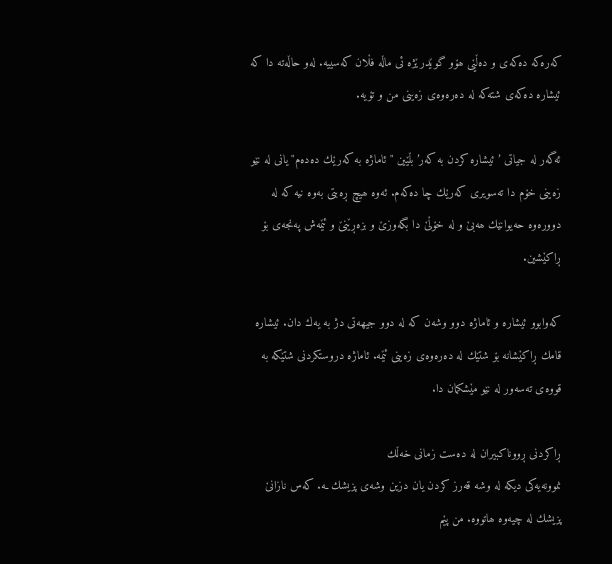كەرەكە دەكەی و دەڵێی ھۆو گوێدرێژە ئی ماڵە فڵان كەسییە. لەو حاڵەتە دا كە ئیشارە دەكەی شتەكە لە دەرەوەی زەینی من و تۆیە.

ئەگەر لە جیاتی ’ ئیشارە كردن بە كەر’ بڵێین " ئاماژە بە كەرێك دەدەم" یانی لە نێو زەینی خۆم دا تەسویری كەرێك چا دەكەم. ئەوە ھیچ ڕەبتی بەوە نیە كە لە دوورەوە حەیوانێك ھەبێ و لە خۆڵێ دا بگەوزێ و بزەڕێنێ و ئێمەش پەنجەی بۆ ڕاكێشین.

كەوابوو ئیشارە و ئاماژە دوو وشەن كە لە دوو جیھەتی دژ بە یەك دان. ئیشارە قامك ڕاكێشانە بۆ شتێك لە دەرەوەی زەینی ئێمە. ئاماژە دروستكردنی شتێكە بە قووەی تەسەور لە نێو مێشكمان دا.

ڕاكردنی ڕووناكبیران لە دەست زمانی خەڵك
نموونەیەكی دیكە لە وشە قەرز كردن یان دزین وشەی پزیشك ـە. كەس نازانێ پزیشك لە چیەوە ھاتووە. من پێم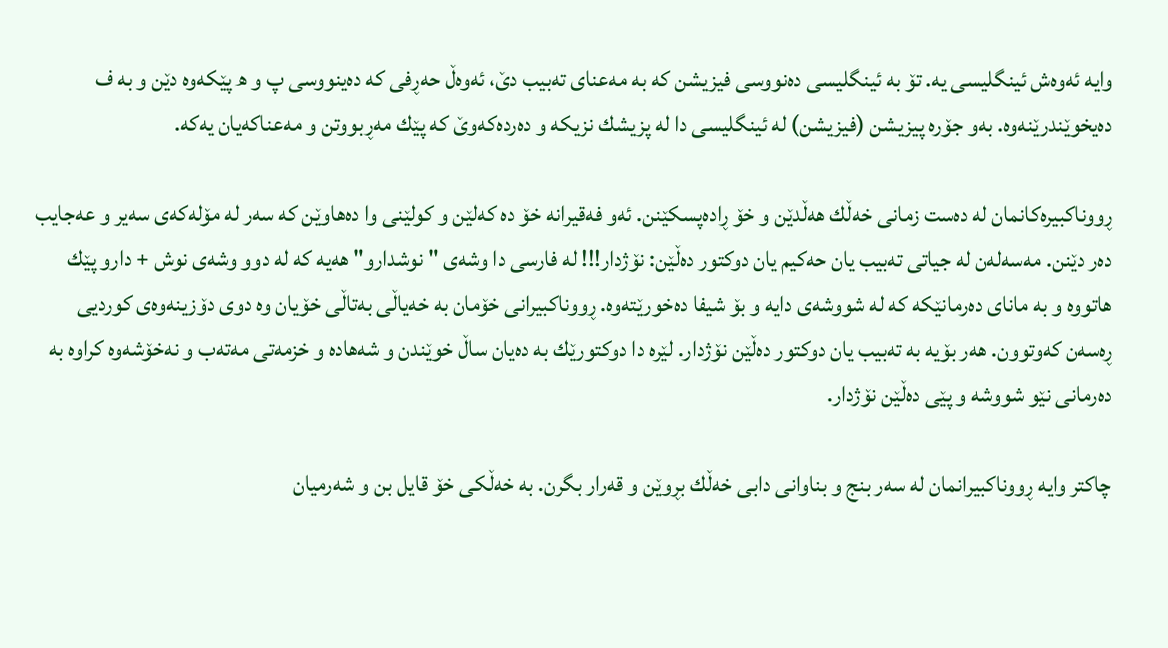وایە ئەوەش ئینگلیسی یە. تۆ بە ئینگلیسی دەنووسی فیزیشن كە بە مەعنای تەبیب دێ، ئەوەڵ حەڕفی كە دەینووسی پ و ھ پێكەوە دێن و بە ف دەیخوێندرێنەوە. بەو جۆرە پیزیشن (فیزیشن) لە ئینگلیسی دا لە پزیشك نزیكە و دەردەكەوێ كە پێك مەڕبووتن و مەعناكەیان یەكە.

ڕووناكبیرەكانمان لە دەست زمانی خەڵك ھەڵدێن و خۆ ڕادەپسكێنن. ئەو فەقیرانە خۆ دە كەلێن و كولێنی وا دەھاوێن كە سەر لە مۆلەكەی سەیر و عەجایب دەر دێنن. مەسەلەن لە جیاتی تەبیب یان حەكیم یان دوكتور دەڵێن: نۆژدار!!! لە فارسی دا وشەی " نوشدارو" ھەیە كە لە دوو وشەی نوش + دارو پێك ھاتووە و بە مانای دەرمانێكە كە لە شووشەی دایە و بۆ شیفا دەخورێتەوە. ڕووناكبیرانی خۆمان بە خەیاڵی بەتاڵی خۆیان وە دوی دۆزینەوەی كوردیی ڕەسەن كەوتوون. ھەر بۆیە بە تەبیب یان دوكتور دەڵێن نۆژدار. لێرە دا دوكتورێك بە دەیان ساڵ خوێندن و شەھادە و خزمەتی مەتەب و نەخۆشەوە كراوە بە دەرمانی نێو شووشە و پێی دەڵێن نۆژدار.

چاكتر وایە ڕووناكبیرانمان لە سەر بنج و بناوانی دابی خەڵك بڕوێن و قەرار بگرن. بە خەڵكی خۆ قایل بن و شەرمیان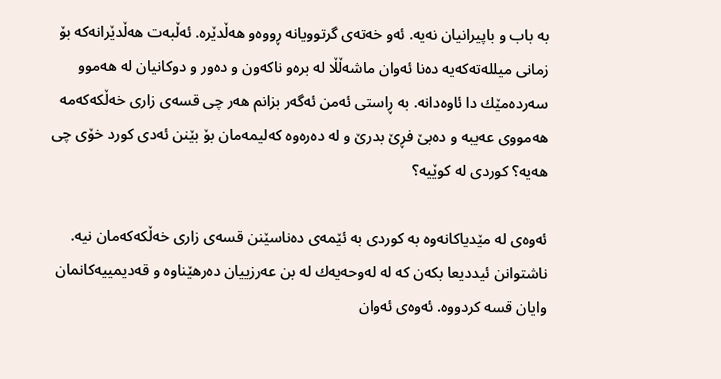بە باب و باپیرانیان نەیە. ئەو خەتەی گرتوویانە ڕووەو ھەڵدێرە. ئەڵبەت ھەڵدێرانەكە بۆ زمانی میللەتەكەیە دەنا ئەوان ماشەڵڵا لە برەو ناكەون و دەور و دوكانیان لە ھەموو سەردەمێك دا ئاوەدانە. بە ڕاستی ئەمن ئەگەر بزانم ھەر چی قسەی زاری خەڵكەكەمە ھەمووی عەیبە و دەبێ فڕێ بدرێ و لە دەرەوە كەلیمەمان بۆ بێنن ئەدی كورد خۆی چی ھەیە؟ كوردی لە كوێیە؟

ئەوەی لە مێدیاكانەوە بە كوردی بە ئێمەی دەناسێنن قسەی زاری خەڵكەكەمان نیە. ناشتوانن ئیددیعا بكەن كە لە لەوحەیەك لە بن عەرزییان دەرھێناوە و قەدیمییەكانمان وایان قسە كردووە. ئەوەی ئەوان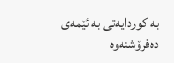بە كوردایەتی بە ئێمەی دەفرۆشنەوە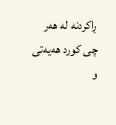ڕاكردنە لە ھەر چی كورد ھەیەتی و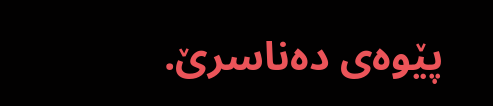پێوەی دەناسرێ.